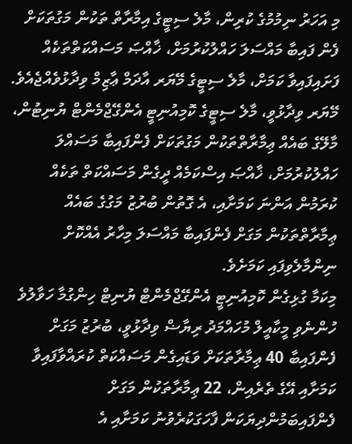މި އަހަރު ނިމުމުގެ ކުރިން، މާލެ ސިޓީގެ އިމާރާތް ތަކުން މަގުތަކަށް ފެން ފައިބާ މައްސަލަ ހައްލުކުރުމަށް، ޚާއްޞަ މަސައްކަތްތަކެއް ފަށައިފައިވާ ކަމަށް، މާލެ ސިޓީގެ މޭޔަރ އާދަމް ޢާޒިމް ވިދާޅުވެއްޖެއެވެ.
މޭޔަރ ވިދާޅުވީ، މާލެ ސިޓީގެ ކޮމިއުނިޓީ އެންގޭޖްމެންޓް ޔުނިޓުން، މާލޭގެ ބައެއް ޢިމާރާތްތަކުން މަގުތަކަށް ފެންފައިބާ މަސައްލަ ހައްލުކުރުމަށް، ޚާއްޞަ އިސްކަމެއް ދީގެން މަސައްކަތް ތަކެއް ކުރަމުން އަންނަ ކަމަށާއި، އެ ގޮތުން ބުރުޒު މަގުގެ ބައެއް ޢިމާރާތްތަކުން މަގަށް ފެންފައިބާ މައްސަލަ މިހާރު އެއްކޮށް ނިންމާލެވިފައި ކަމަށެވެ.
މިކަމާ ގުޅިގެން ކޮމިއުނިޓީ އެންގޭޖްމެންޓް ޔުނިޓް ހިންގުމާ ހަވާލުވެ ހުންނެވި މީކާއީލް މުހައްމަދު ރިޔާޟް ވިދާޅުވީ، ބުރުޒު މަގަށް ފެންފައިބާ 40 ޢިމާރާތަކަށް ވަޑައިގެން މަސައްކަތް ކުރައްވާފައިވާ ކަމަށާއި އޭގެ ތެރެއިން، 22 ޢިމާރާތަކުން މަގަށް ފެންފައިބަމުންދިޔަކަން ފާހަގަކުރެވުނު ކަމަށާއި އެ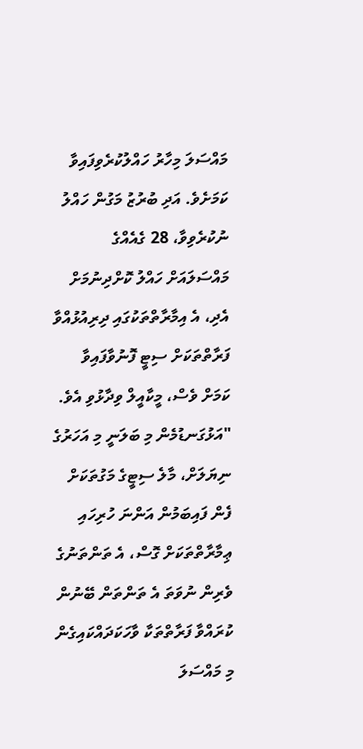މައްސަލަ މިހާރު ހައްލުކުރެވިފައިވާ ކަމަށެވެ. އަދި ބުރުޒު މަގުން ހައްލު ނުކުރެވިވާ، 28 ގެއެއްގެ މައްސަލައަށް ހައްލު ކޮށްދިނުމަށް އެދި، އެ އިމާރާތްތަކުގައި ދިރިއުޅުއްވާ ފަރާތްތަކަށް ސިޓީ ފޮނުވާފައިވާ ކަމަށް ވެސް، މީކާއީލް ވިދާޅުވި އެވެ.
"އަޅުގަނޑުމެން މި ބަލަނީ މި އަހަރުގެ ނިޔަލަށް، މާލެ ސިޓީގެ މަގުތަކަށް ފެން ފައިބަމުން އަންނަ ހުރިހައި ޢިމާރާތްތަކަށް ގޮސް، އެ ތަންތަނުގެ ވެރިން ނުވަތަ އެ ތަންތަން ބޭނުން ކުރައްވާ ފަރާތްތަކާ ވާހަކަދައްކައިގެން މި މައްސަލަ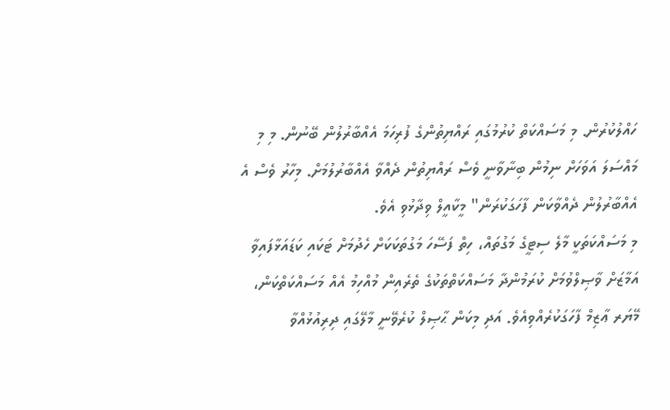ހައްލުކުރުން. މި މަސައްކަތް ކުރުމުގައި ރައްޔިތުންގެ ފުރިހަމަ އެއްބާރުލުން ބޭނުން. މި މި މައްސަލަ އަވަހަށް ނިމުން ބިނާވާނީ ވެސް ރައްޔިތުން ދެއްވާ އެއްބާރުލުމަށް. މިހާރު ވެސް އެ އެއްބާރުލުން ދެއްވާކަން ފާހަގަކުރަން" މީކާއީލް ވިދާޅުވި އެވެ.
މި މަސައްކަތަކީ މާލެ ސިޓީގެ މަގުތައް، ހިތް ފަސޭހަ މަގުތަކަކަށް ހެދުމަށް ޓަކައި ކަޑައަޅާފައިވާ އަމާޒަށް ވާޞިލްވުމަށް ކުރަމުންދާ މަސައްކަތްތަކުގެ ތެރެއިން މުއްހިމު އެއް މަސައްކަތްކަން، މޭޔަރ ޢާޒިމް ފާހަގަކުރެއްވިއެވެ. އަދި މިކަން ޙާޞިލް ކުރެވޭނީ މާލޭގައި ދިރިއުޅުއްވާ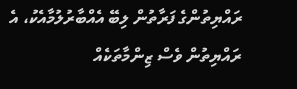ރައްޔިތުންގެ ފަރާތުން ލިބޭ އެއްބާރުލުމާއެކު، އެ ރައްޔިތުން ވެސް ޒިންމާތަކެއް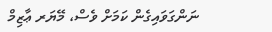ނަންގަވައިގެން ކަމަށް ވެސް، މޭޔަރ ޢާޒިމް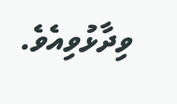ވިދާޅުވިއެވެ.